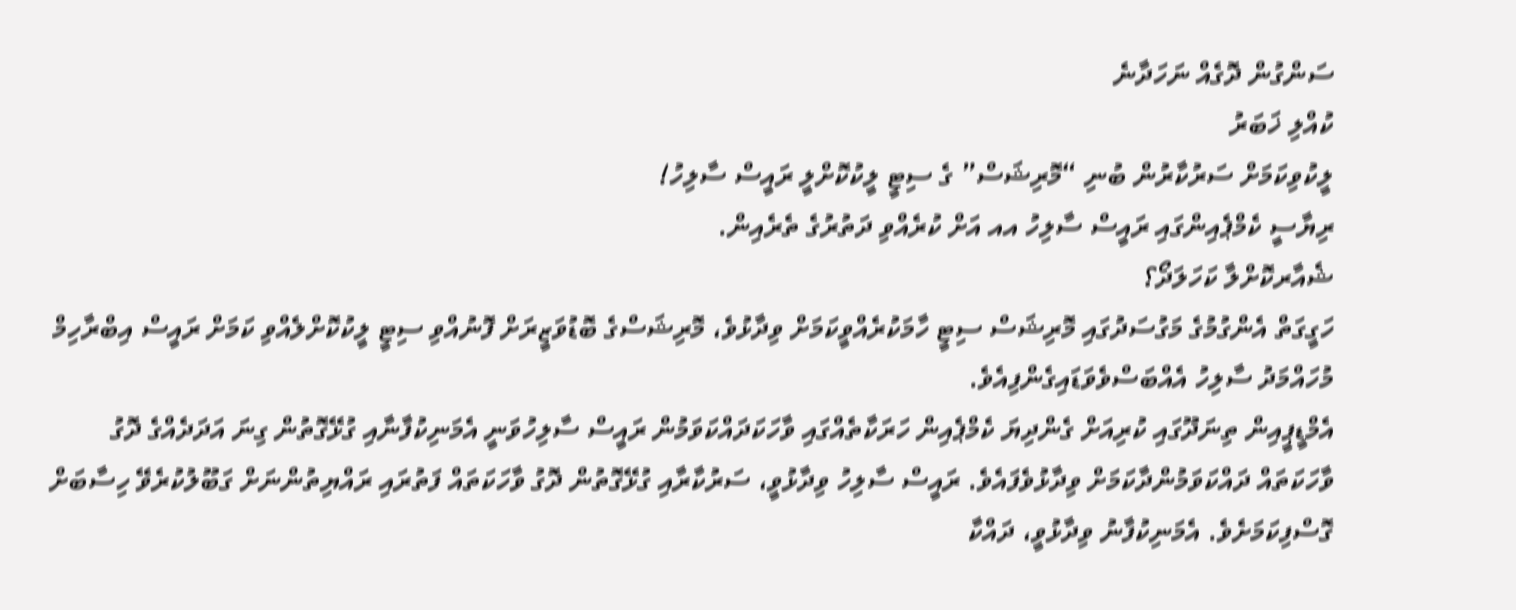ސަންގުން ދޮގެއް ނަހަދާނެ
ކުއްލި ޚަބަރު
ލީކުވިކަމަށް ސަރުކާރުން ބުނި “މޮރިޝަސް” ގެ ސިޓީ ލީކުކޮށްލީ ރައީސް ސާލިހު!
ރިޔާސީ ކެމްޕެއިންގައި ރައީސް ސާލިހު އއ އަށް ކުރެއްވި ދަތުރުގެ ތެރެއިން.
ޝެއާރކޮށްލާ ކަހަލަދޯ؟
ހަގީގަތް އެންގުމުގެ މަގުސަދުގައި މޮރިޝަސް ސިޓީ ހާމަކުރެއްވީކަމަށް ވިދާޅުވެ، މޮރިޝަސްގެ ބޮޑުވަޒީރަށް ފޮނުއްވި ސިޓީ ލީކުކޮށްލެއްވި ކަމަށް ރައީސް އިބްރާހިމް މުހައްމަދު ސާލިހު އެއްބަސްވެވަޑައިގެންފިއެވެ.
އެމްޑީޕީއިން ތިނަދޫގައި ކުރިއަށް ގެންދިޔަ ކެމްޕެއިން ހަރަކާތެއްގައި ވާހަކަދައްކަވަމުން ރައީސް ސާލިހުވަނީ އެމަނިކުފާނާއި ގުޅޭގޮތުން ގިނަ އަދަދެއްގެ ދޮގު ވާހަކަތައް ދައްކަވަމުންދާކަމަށް ވިދާޅުވެފައެވެ. ރައީސް ސާލިހު ވިދާޅުވީ، ސަރުކާރާއި ގުޅޭގޮތުން ދޮގު ވާހަކަތައް ފަތުރައި ރައްޔިތުންނަށް ގަބޫލުކުރެވޭ ހިސާބަށް ގޮސްފިކަމަށެވެ. އެމަނިކުފާނު ވިދާޅުވީ، ދައްކާ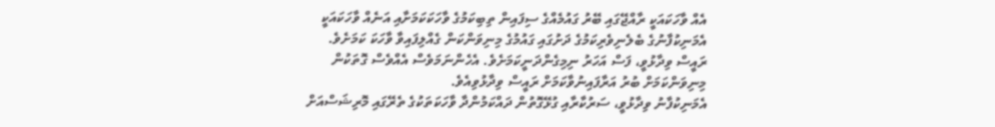އެއް ވާހަކައަކީ ރާއްޖޭގައި ބޭރު ގައުމެއްގެ ސިފައިން ތިބިކަމުގެ ވާހަކަކަމަށާއި އަނެއް ވާހަކައަކީ އެމަނިކުފާނުގެ ބެލެނިވެރިކަމުގެ ދަށުގައި ގައުމުގެ މިނިވަންކަން ގެއްލިފައިވާ ވާހަކަ ކަމަށެވެ. ރައީސް ވިދާޅުވީ، ފަސް އަހަރު ނިމިގެންދަނީކަމަށެވެ. އެހެންނަމަވެސް އެއްވެސް ގޮތަކުން މިނިވަންކަމަށް ބުރު އަރާފައިނުވާކަމަށް ރައީސް ވިދާޅުވިއެވެ.
އެމަނިކުފާނު ވިދާޅުވީ، ސަރުކާރާއި ގުޅޭގޮތުން ދައްކަމުންދާ ވާހަކަތަކުގެ ތެރޭގައި މޮރިޝަސްއަށް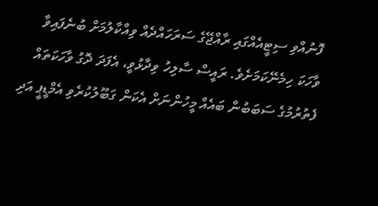ފޮނުއްވި ސިޓީއެއްގައި ރާއްޖޭގެ ސަރަހައްދެއް ވިއްކާލުމަށް ބުނެފައިވާ ވާހަކަ ހިމެނޭކަމަށެވެ. ރައީސް ސާލިހު ވިދާޅުވީ، އެފަދަ ދޮގު ވާހަކަތައް ފެތުރުމުގެ ސަބަބުން ބައެއް މީހުންނަށް އެކަން ގަބޫލުކުރެވި އެމްޑީޕީ އަދި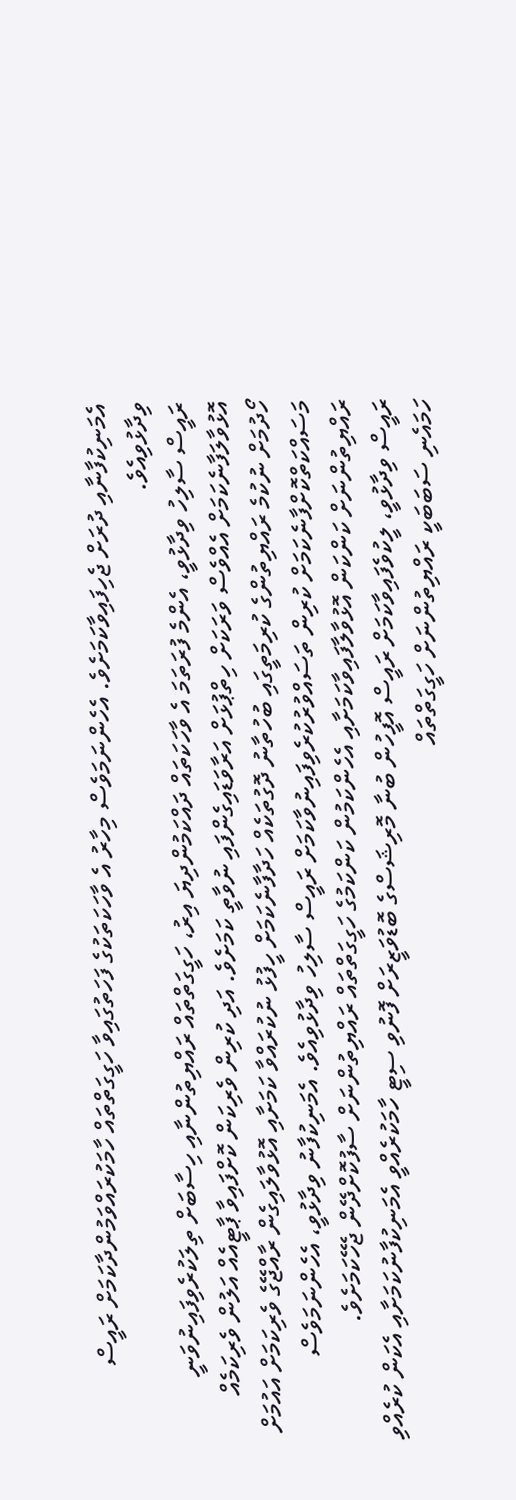އެމަނިކުފާނާއި ދުރަށް ޖެހިފައިވާކަމަށެވެ. އެހެންނަމަވެސް މިހާރު އެ ވާހަކަތަކުގެ ފަހަތުގައިވާ ހަގީގަތްތައް ހާމަކުރައްވަމުންދާކަމަށް ރައީސް ވިދާޅުވިއެވެ.
ރައީސް ސާލިހު ވިދާޅުވީ، އެންމެ ފުރަތަމަ އެ ވާހަކަތައް ދައްކަމުންދިޔަ އިރު، ހަގީގަތްތައް ރައްޔިތުންނާއި ހިސާބަށް ތިލަކުރެވިފައިނުވަނީ އޮޅުވާލަފާނެކަމަށް އެއްވެސް ވަރަކަށް ހިތްޕުޅަށް އަރާވަޑައިގެންފައި ނުވާތީ ކަމަށެވެ. އަދި ކުރިން ވެރިކަން ކޮށްފައިވާ ޕާޓީއެއް އަލުން ވެރިކަމެއް ހޯދުމަށް ނުކުމެ ރައްޔިތުންގެ ކުރިމަތީގައި ބުހުތާނު ދޮގުތަކެއް ހަދާފާނެކަމަށް ހީފުޅު ނުކުރައްވާ ކަމަށާއި އޮޅުވާލައިގެން ރާއްޖޭގެ ވެރިކަމަށް އައުމަށް މަސައްކަތްކޮށްފާނެކަމަށް ކުރިން ތަސައްވުރުކުރެވިފައިނުވާކަމަށް ރައީސް ސާލިހު ވިދާޅުވިއެވެ. އެމަނިކުފާނު ވިދާޅުވީ، އެހެންނަމަވެސް ރައްޔިތުންނަށް ކަންކަން އޮޅުވާލާފައިވާކަމަށާއި އެހެންކަމުން ކަންކަމުގެ ހަގީގަތްތައް ރައްޔިތުންނަށް ސާފުކޮށްދޭން ޖެހޭކަމަށެވެ.
ރައީސް ވިދާޅުވީ، ލީކުވެފައިވާކަމަށް ރައީސް އޮފީހުން ބުނާ މޮރިޝަސްގެ ބޮޑުވަޒީރަށް ފޮނުވި ސިޓީ ހާމަކުރެއްވީ އެމަނިކުފާނުކަމަށާއި އެކަން ކުރެއްވި ހަމައެނި ސަބަބަކީ ރައްޔިތުންނަށް ހަގީގަތްތައް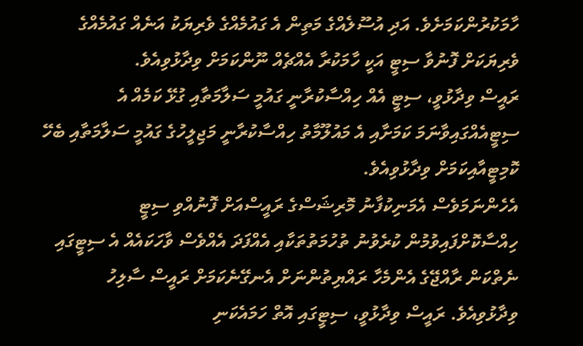ހާމަކުރުންކަމަށެވެ. އަދި އުސޫލެއްގެ މަތިން އެ ގައުމެއްގެ ވެރިޔަކު އަނެއް ގައުމެއްގެ ވެރިޔަކަށް ފޮނުވާ ސިޓީ އަކީ ހާމަކުރާ އެއްޗެއް ނޫންކަމަށް ވިދާޅުވިއެވެ.
ރައީސް ވިދާޅުވީ، ސިޓީ އެއް ހިއްސާކުރާނީ ގައުމީ ސަލާމަތާއި ގުޅޭ ކަމެއް އެ ސިޓީއެއްގައިވާނަމަ ކަމަށާއި އެ މައުލޫމާތު ހިއްސާކުރާނީ މަޖިލީހުގެ ގައުމީ ސަލާމަތާއި ބެހޭ ކޮމިޓީއާއިކަމަށް ވިދާޅުވިއެވެ.
އެހެންނަމަވެސް އެމަނިކުފާނު މޮރިޝަސްގެ ރައީސްއަށް ފޮނުއްވި ސިޓީ ހިއްސާކޮށްފައިވުމުން ކުރެވުނު ތުހުމަތުތަކާއި އެއްފަދަ އެއްވެސް ވާހަކައެއް އެ ސިޓީގައި ނެތްކަން ރާއްޖޭގެ އެންމެހާ ރައްޔިތުންނަށް އެނގޭނެކަމަށް ރައީސް ސާލިހު ވިދާޅުވިއެވެ. ރައީސް ވިދާޅުވީ، ސިޓީގައި އޮތް ހަމައެކަނި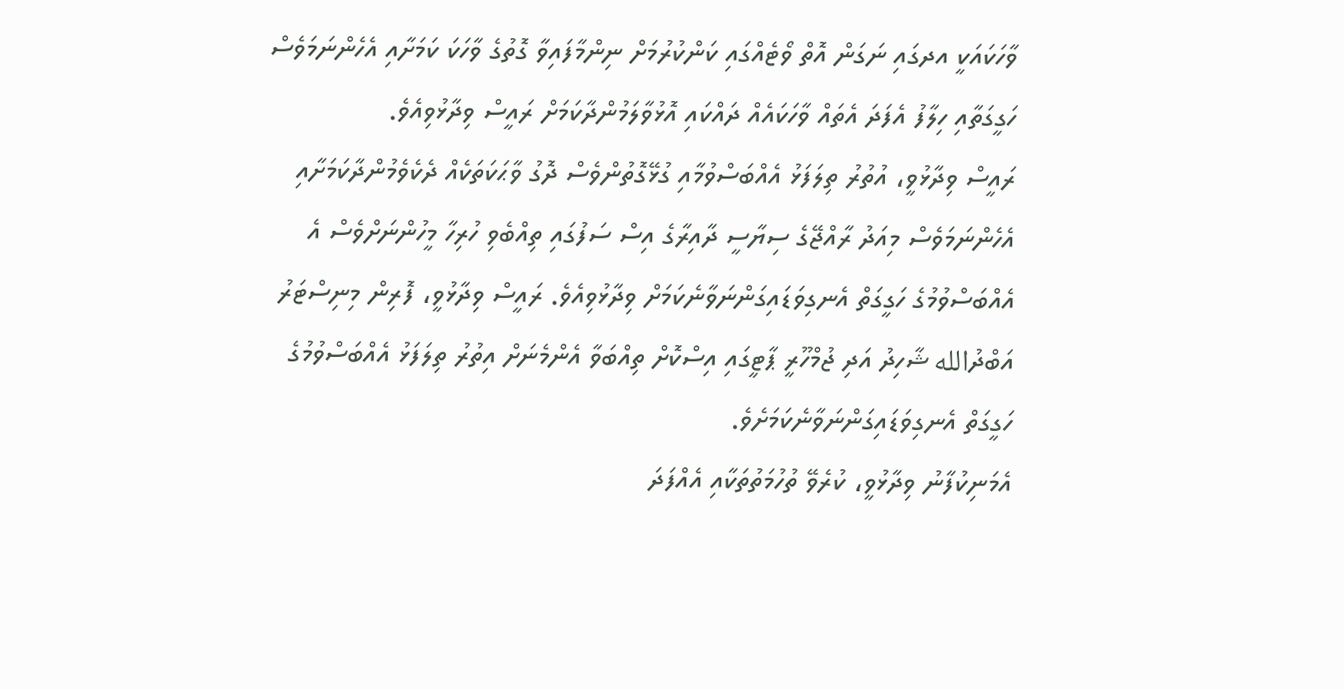ވާހަކައަކީ އދގައި ނަގަން އޮތް ވޯޓެއްގައި ކަންކުރުމަށް ނިންމާފައިވާ ގޮތުގެ ވާހަކަ ކަމަށާއި އެހެންނަމަވެސް ހަގީގަތާއި ހިލާފު އެފަދަ އެތައް ވާހަކައެއް ދައްކައި އޮޅުވާލަމުންދާކަމަށް ރައީސް ވިދާޅުވިއެވެ.
ރައީސް ވިދާޅުވީ، އުތުރު ތިލަފަޅު އެއްބަސްވުމާއި ގުޅޭގޮތުންވެސް ދޮގު ވާޙަކަތަކެއް ދެކެވެމުންދާކަމަށާއި އެހެންނަމަވެސް މިއަދު ރާއްޖޭގެ ސިޔާސީ ދާއިރާގެ އިސް ސަފުގައި ތިއްބެވި ހުރިހާ މީހުންނަށްވެސް އެ އެއްބަސްވުމުގެ ހަގީގަތް އެނގިވަޑައިގަންނަވާނެކަމަށް ވިދާޅުވިއެވެ. ރައީސް ވިދާޅުވީ، ފޮރިން މިނިސްޓަރު އަބްދުالله ޝާހިދު އަދި ޖުމްހޫރީ ޕާޓީގައި އިސްކޮށް ތިއްބަވާ އެންމެނަށް އިތުރު ތިލަފަޅު އެއްބަސްވުމުގެ ހަގީގަތް އެނގިވަޑައިގަންނަވާނެކަމަށެވެ.
އެމަނިކުފާނު ވިދާޅުވީ، ކުރެވޭ ތުހުމަތުތަކާއި އެއްފަދަ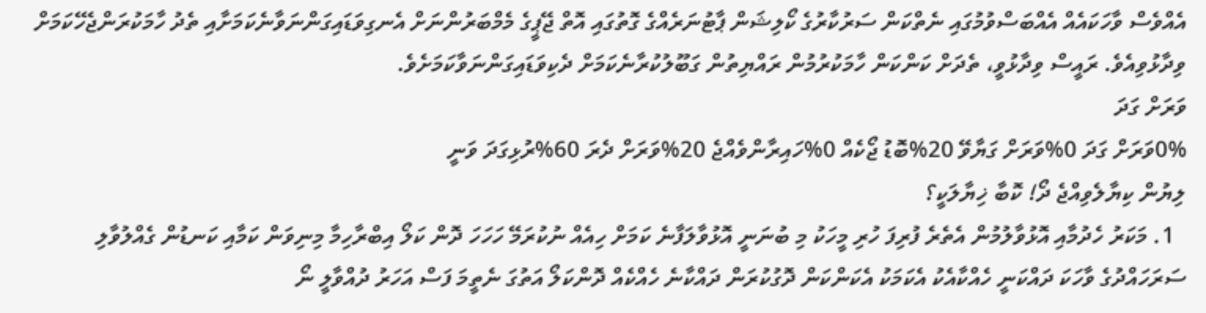އެއްވެސް ވާހަކައެއް އެއްބަސްވުމުގައި ނެތްކަން ސަރުކާރުގެ ކޯލިޝަން ޕާޓުނަރެއްގެ ގޮތުގައި އޮތް ޖޭޕީގެ މެމްބަރުންނަށް އެނގިވަޑައިގަންނަވާނެކަމަށާއި ތެދު ހާމަކުރަންޖެހޭކަމަށް ވިދާޅުވިއެވެ. ރައީސް ވިދާޅުވީ، ތެދަށް ކަންކަން ހާމަކުރުމުން ރައްޔިތުން ގަބޫލުކުރާނެކަމަށް ދެކިވަޑައިގަންނަވާކަމަށެވެ.
ވަރަށް ގަދަ
0%ވަރަށް ގަދަ 0%ވަރަށް ގަޔާވޭ 20%ބޮޑު ޖޯކެއް 0%ހައިރާންވެއްޖެ 20%ވަރަށް ދެރަ 60%ރުޅިގަދަ ވަނީ
ލިޔުން ކިޔާލެވިއްޖެ ދޯ! ކޮބާ ޚިޔާލަކީ؟
  1. މަކަރު ހެދުމާއި އޮޅުވާލުމުން އެތެރެ ފުރިފަ ހުރި މީހަކު މި ބުނަނީ އޮޅުވާލަފާނެ ކަމަށް ހިއެއް ނުކުރަމޭ ހަހަހަ ދޮން ކަލޯ އިބްރާހިމާ މިނިވަން ކަމާއި ކަނޑުން ގެއްލުވާލި ސަރަހައްދުގެ ވާހަކަ ދައްކަނީ ހެއްކާއެކު އެކަމަކު އެކަންކަން ދޮގުކުރަން ދައްކާނެ ހެއްކެއް ދޮންކަލޯ އަތުގަ ނެތީމަ ފަސް އަހަރު ދުއްވާލީ ނޯ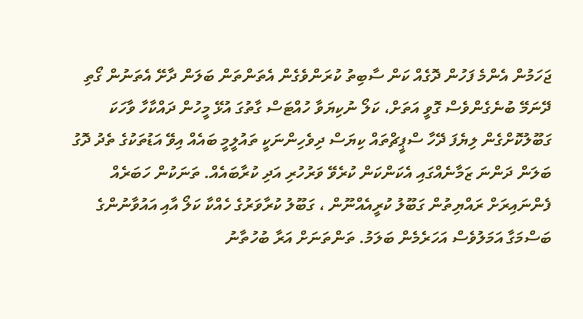ޖަހަމުން އެންމެ ފަހުން ދޮގެއް ކަން ސާބިތު ކުރަންވެގެން އެތަންތަން ބަލަން ދާށޭ އެތަނުން ގޯތި ދޭނަމޭ ބުނެގެންވެސް ގޮވީ އަތަށް، ކަލޯ ނުކިޔަވާ ހުއްޓަސް ގާތުގަ އުޅޭ މީހުން ދައްކާހާ ވާހަކަ ގަބޫލުކޮށްގެން ލިޔެފަ ދޭހާ ސްޕީޗްތައް ކިޔަސް ދިވެހިންނަކީ ތައުލީމީ ބައެއް އިވޭ އަޑުތަކުގެ ތެދު ދޮގު ބަލަން ދަންނަ ޒަމާނެއްގައި އެކަންކަން ކުރެވޭ ވަރުހުރި އަދި ކުރާބައެއް. ތަނަކުން ހަބަރެއް ފެންނައިރަށް ރައްޔިތުން ގަބޫލު ކުރީއެއްނޫން ، ގަބޫލު ކުރާވަރުގެ ހެއްކާ ކަލޯ އާއި އައުވާނުންގެ ބަސްމަގާ އަމަލުވެސް އަހަރެމެން ބަލަމު. ތަންތަނަށް އަރާ ބުހުތާނު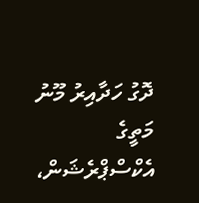ދޮގު ހަދާއިރު މޫނު މަތީގެ އެކްސްޕްރެޝަން،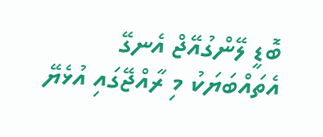ބޮޑީ ލޭންގުއޭޖް އެނގޭ އެތައްބަޔަކު މި ރާއްޖޭގައި އުޅެޔޭ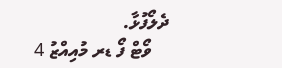ދެލޯފުޅާ.
    ވޯޓް ފޯ ޑރ މުއިއްޒު 4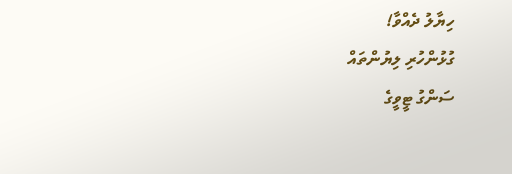ހިޔާލު ދެއްވާ!
ގުޅުންހުރި ލިޔުންތައް
ސަންގު ޓީވީގެ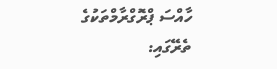ހާއްސަ ޕްރޮގްރާމްތަކުގެ ތެރޭގައި: